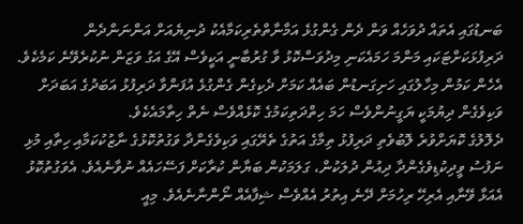ބަނޑުގައި އެތައް ދުވަހެއް ވަން ދެން ގެންގުޅެ އަމާނާތްތެރިކަމާއެކު ދުނިޔެއަށް އަންނަންދެން ދަރިފުޅަކަށްޓަކައި މަންމަ ހަމައެކަނި މިދުވަސްކޮޅު ވާ ގުރުބާނީ އަކީވެސް އޭގެ އަގު ވަޒަން ނުކުރެވޭނެ ކަމެކެވެ. އެހެން ކަމުން މިހާލުގައި ހަށިގަނޑުން ބައެއް ކަމަށް ދެކިގެން ގެންގުޅެ އުފަންވާ ދަރިފުޅު އަބަދުގެ އަބަދަށް ވަކިވެގެން ދިޔުމަކީ ޔަގީނުންވެސް ހަމަ ހިތްދަތިކަމުގެ ކޮޅެއްވެސް ނެތް ހިތާމައެކެވެ.
ދެލޮލުގެ ކޮޔަށްވުރެ ލޮބުވެތި ދަރިފުޅު ތިމާގެ އަތުގެ ތެރޭގައި ވަކިވެގެންދާ ވަގުތުކޮޅުގެ ނާޒުކުކަމާއި ހިތާއި މުޅި ނަފުސު ވީދިކުޑިވެގެންދާ ދިއުން ދުލަކުން، ގަލަމަކުން ބަޔާން ކުރާކަށް ފަސޭހައެއް ނުވާނެއެވެ. އެވަގުތުކޮޅު އެއަޅާ ވޭނާއި އެރިހޭ ރިހުމަށް ދޭނެ އިތުރު އެއްވެސް ޝިފާއެއް ނޯންނާނެއެވެ. މިއީ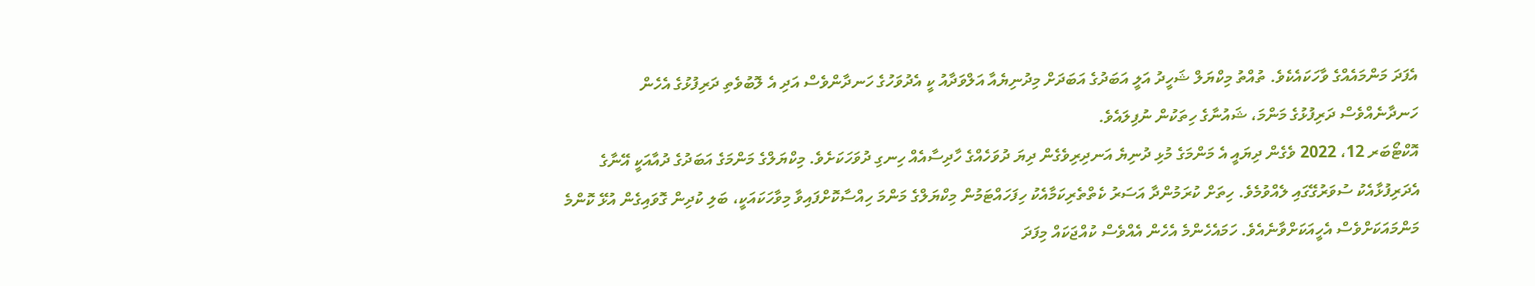އެފަދަ މަންމައެއްގެ ވާހަކައެކެވެ. ތުއްތު މިކްޔަލް ޝަހީދު އަލީ އަބަދުގެ އަބަދަށް މިދުނިޔެއާ އަލްވަދާއު ކީ އެދުވަހުގެ ހަނދާންވެސް އަދި އެ ލޮބުވެތި ދަރިފުޅުގެ އެހެން ހަނދާނެއްވެސް ދަރިފުޅުގެ މަންމަ، ޝައުނާގެ ހިތަކުން ނުފިލައެވެ.
އޮކްޓޯބަރ 12، 2022 ވެގެން ދިޔައީ އެ މަންމަގެ މުޅި ދުނިޔެ އަނދިރިވެގެން ދިޔަ ދުވަހެއްގެ ހާދިސާއެއް ހިނގި ދުވަހަކަށެވެ. މިކްޔަލްގެ މަންމަގެ އަބަދުގެ ދުއާއަކީ އޭނާގެ އެދަރިފުޅާއެކު ސުވަރުގޭގައި ލެއްވުމެވެ. ހިތަށް ކުރަމުންދާ އަސަރު ކެތްތެރިކަމާއެކު ހިފަހައްޓަމުން މިކްޔަލްގެ މަންމަ ހިއްސާކޮށްފައިވާ މިވާހަކައަކީ، ބަލި ކުދިން ގޮވައިގެން އުޅޭ ކޮންމެ މަންމައަކަށްވެސް އެހީއަކަށްވާނެއެވެ. ހަމައެހެންމެ އެހެން އެއްވެސް ކުއްޖަކައް މިފަދަ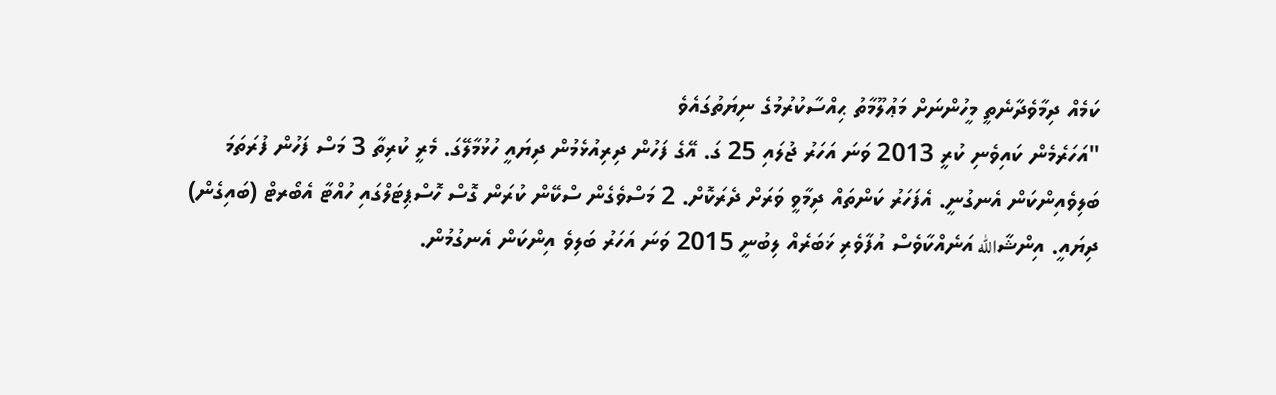ކަމެއް ދިމާވެދާނެތީ މީހުންނަށް މަޢުލޫމާތު ޙިއްސާކުރުމުގެ ނިޔަތުގައެވެ
"އަހަރެމެން ކައިވެނި ކުރީ 2013 ވަނަ އަހަރު ޖުލައި 25 ގަ. އޭގެ ފަހުން ދިރިއުޅެމުން ދިޔައީ ހުޅުމާލޭގަ. މެރީ ކުރިތާ 3 މަސް ފަހުން ފުރަތަމަ ބަލިވެއިންކަން އެނގުނީ. އެފަހަރު ކަންތައް ދިމާވީ ވަރަށް ދެރަކޮށް. 2 މަސްވެގެން ސްކޭން ކުރަން ގޮސް ހޮސްޕިޓަލްގައި ހުއްޓާ އެބޯރޓް (ބައިގެން) ދިޔައީ. އިންޝާالله އަނެއްކާވެސް އުފާވެރި ޚަބަރެއް ލިބުނީ 2015 ވަނަ އަހަރު ބަލިވެ އިންކަން އެނގުމުން.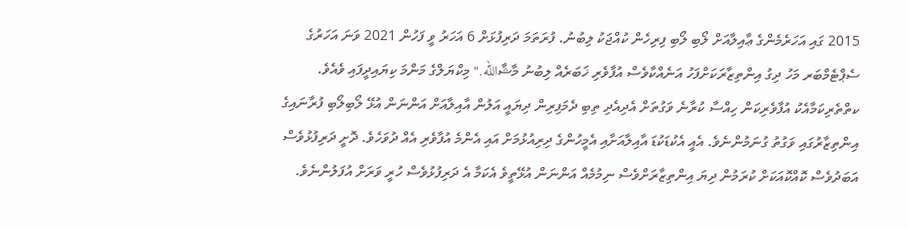2015 ގައި އަހަރެމެންގެ ޢާއިލާއަށް ލޯބި ލޯބި ފިރިހެން ކުއްޖަކު ލިބުނު. ފުރަތަމަ ދަރިފުޅަށް 6 އަހަރު ވީ ފަހުން 2021 ވަނަ އަހަރުގެ ސެޕްޓެމްބަރ މަހު ދިގު އިންތިޒާރަކަށްފަހު އަނެއްކާވެސް އުފާވެރި ޚަބަރެއް ލިބުނު މާޝާالله." މިކްޔަލްގެ މަންމަ ކިޔައިދީފައި ވެއެވެ.
ކތްތެރިކަމާއެކު އުފާވެރިކަން ހިއްސާ ކުރާނެ ވަގުތަށް އެދިއެދި ތިބި ދެމަފިރިން ދިޔައީ އަލުން އާއިލާއަށް އަންނަން އުޅޭ ލޯބިލޯބި ފުރާނައިގެ އިންތިޒާރުގައި ވަގުތު ގުނަމުންނެވެ. އެއީ އެކުޑަކުޑަ އާއިލާއަށާއި އެމީހުންގެ ދިރިއުޅުމަށް އައި އެންމެ އުފާވެރި އެއް ދުވަހެވެ. ދޮށީ ދަރިފުޅުވެސް އަބަދުވެސް ކޮއްކޮއަކަށް ކުރަމުން ދިޔަ އިންތިޒާރަށްވެސް ނިމުމެއް އަންނަން އުޅޭތީވެ އެކަމާ އެ ދަރިފުޅުވެސް ހުރީ ވަރަށް އުފަލުންނެވެ.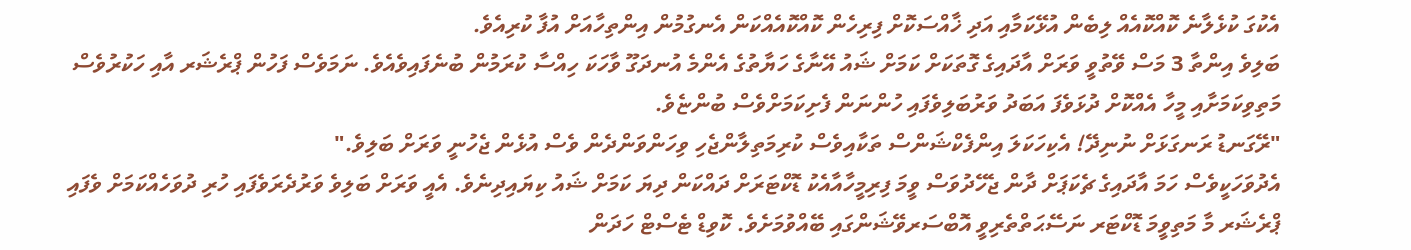އެކުގަ ކުޅެލާނެ ކޮއްކޮއެއް ލިބެން އުޅޭކަމާއި އަދި ޚާއްސަކޮށް ފިރިހެން ކޮއްކޮއެއްކަން އެނގުމުން އިންތިހާއަށް އުފާ ކުރިއެވެ.
ބަލިވެ އިންތާ 3 މަސް ވޭތުވީ ވަރަށް އާދައިގެ ގޮތަކަށް ކަމަށް ޝައު އޭނާގެ ހަޔާތުގެ އެންމެ އުނދަގޫ ވާހަކަ ހިއްސާ ކުރަމުން ބުނެފައިވެއެވެ. ނަމަވެސް ފަހުން ޕްރެޝަރ އާއި ހަކުރުވެސް މަތިވިކަމަށާއި މީހާ އެއްކޮށް ދުޅަވެފަ އަބަދު ވަރުބަލިވެފައި ހުންނަން ފެށިކަމަށްވެސް ބުންޏެވެ.
"ރޭގަނޑު ރަނގަޅަށް ނުނިދޭ! އެކިހަކަލަ އިންފެކްޝަންސް ތަކާއިވެސް ކުރިމަތިލާންޖެހި ވިހަންވަންދެން ވެސް އުޅެން ޖެހުނީ ވަރަށް ބަލިވެ."
އެދުވަހަކީވެސް ހަމަ އާދައިގެ ޗެކަޕަށް ދާން ޖެހޭދުވަސް ވީމަ ފިރިމީހާއާއެކު ޑޮކްޓަރަށް ދައްކަން ދިޔަ ކަމަށް ޝައު ކިޔައިދިނެވެ. އެއީ ވަރަށް ބަލިވެ ވަރުދެރަވެފައި ހުރި ދުވަހެއްކަމަށް ވެފައި ޕްރެޝަރ މާ މަތިވީމަ ޑޮކްޓަރ ނަސޭޙަތްތެރިވީ އޮބްސަރވޭޝަންގައި ބޭއްވުމަށެވެ. ކޮވިޑް ޓެސްޓް ހަދަން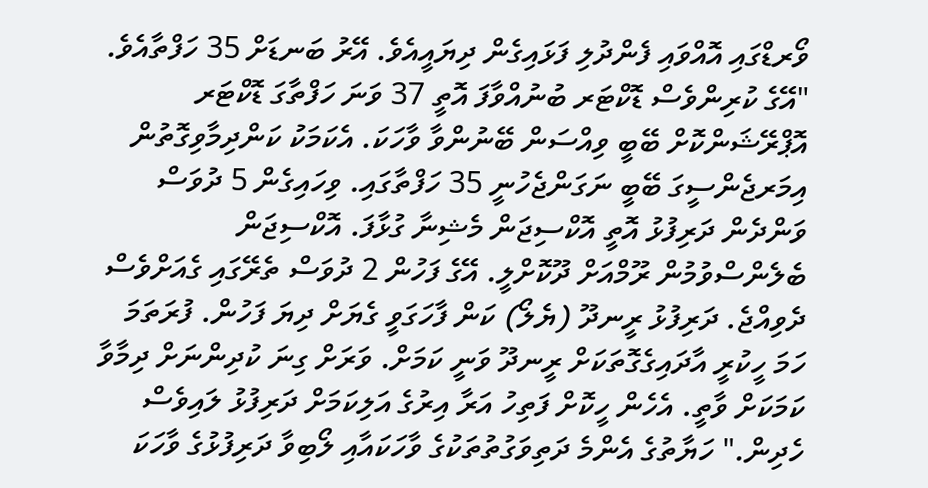ވޯރޑްގައި އޮއްވައި ފެންދުލި ފަޅައިގެން ދިޔައީއެވެ. އޭރު ބަނޑަށް 35 ހަފްތާއެވެ.
"އޭގެ ކުރިންވެސް ޑޮކްޓަރ ބުނުއްވާފަ އޮތީ 37 ވަނަ ހަފްތާގަ ޑޮކްޓަރ އޮޕްރޭޝަންކޮށް ބޭބީ ވިއްސަން ބޭނުންވާ ވާހަކަ. އެކަމަކު ކަންދިމާވިގޮތުން އިމަރޖެންސީގަ ބޭބީ ނަގަންޖެހުނީ 35 ހަފްތާގައި. ވިހައިގެން 5 ދުވަސް ވަންދެން ދަރިފުޅު އޮތީ އޮކްސިޖަން މެޝިނާ ގުޅާފަ. އޮކްސިޖަން ބެލެންސްވުމުން ރޫމްއަށް ދޫކޮށްލީ. އޭގެ ފަހުން 2 ދުވަސް ތެރޭގައި ގެއަށްވެސް ދެވިއްޖެ. ދަރިފުޅު ރީނދޫ (ޔެލޯ) ކަން ފާހަގަވީ ގެޔަށް ދިޔަ ފަހުން. ފުރަތަމަ ހަމަ ހީކުރީ އާދައިގެގޮތަކަށް ރީނދޫ ވަނީ ކަމަށް. ވަރަށް ގިނަ ކުދިންނަށް ދިމާވާ ކަމަކަށް ވާތީ. އެހެން ހީކޮށް ފަތިހު އަރާ އިރުގެ އަލިކަމަށް ދަރިފުޅު ލައިވެސް ހެދިން." ހަޔާތުގެ އެންމެ ދަތިވަގުތުތަކުގެ ވާހަކައާއި ލޯބިވާ ދަރިފުޅުގެ ވާހަކަ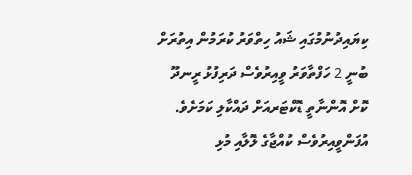ކިޔައިދުނުމުގައި ޝައު ހިތްވަރު ކުރަމުން އިތުރަށް ބުނީ 2 ހަފްތާވަރު ވީއިރުވެސް ދަރިފުޅު ރީނދޫ ކޮށް އޮންނާތީ ޑޮކްޓަރއަށް ދައްކާލި ކަމަށެވެ.
އުފަންވީއިރުވެސް ކުއްޖާގެ ލޮލާއި މުޅި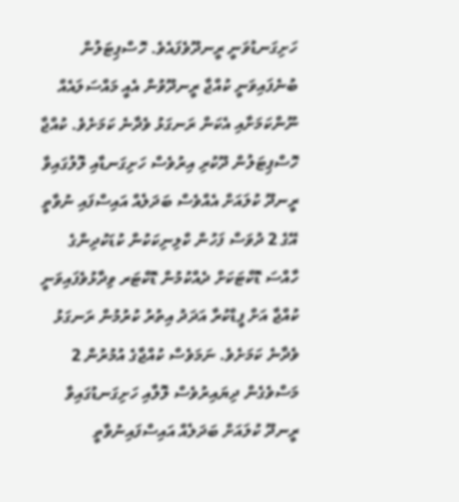ހަށިގަނޑުވަނީ ރީނދޫވެފައެވެ. ހޮސްޕިޓަލުން ބުނެފައިވަނީ ކުއްޖާ ރީނދޫވުން އެއީ މައްސަލައެއް ނޫންކަމަށާއި އެކަން ރަނގަޅު ވެދާނެ ކަމަށެވެ. ކުއްޖާ ހޮސްޕިޓަލުން ދޫކުރި އިރުވެސް ހަށިގަނޑާއި ލޮލުގައިވާ ރީނދޫ ކުލައަށް އެއްވެސް ބަދަލެއް އައިސްފައި ނުވާތީ އޭގެ 2 ދުވަސް ފަހުން ކްލިނިކަކުން ކުޑަކުދިންގެ ހާއްސަ ޑޮކްޓަކަށް ދެއްކުމުން ޑޮކްޓަރ ވިދާޅުވެފައިވަނީ ކުއްޖާ އަށް ފީޑްކުރާ އަދަދު އިތުރު ކުރުމުން ރަނގަޅު ވެދާނެ ކަމަށެވެ. ނަމަވެސް ކުއްޖާގެ އުމުރުން 2 މަސްވެގެން ދިޔައިރުވެސް ލޮލާއި ހަށިގަނޑުގައިވާ ރީނދޫ ކުލައަށް ބަދަލެއް އައިސްފައިނުވާތީ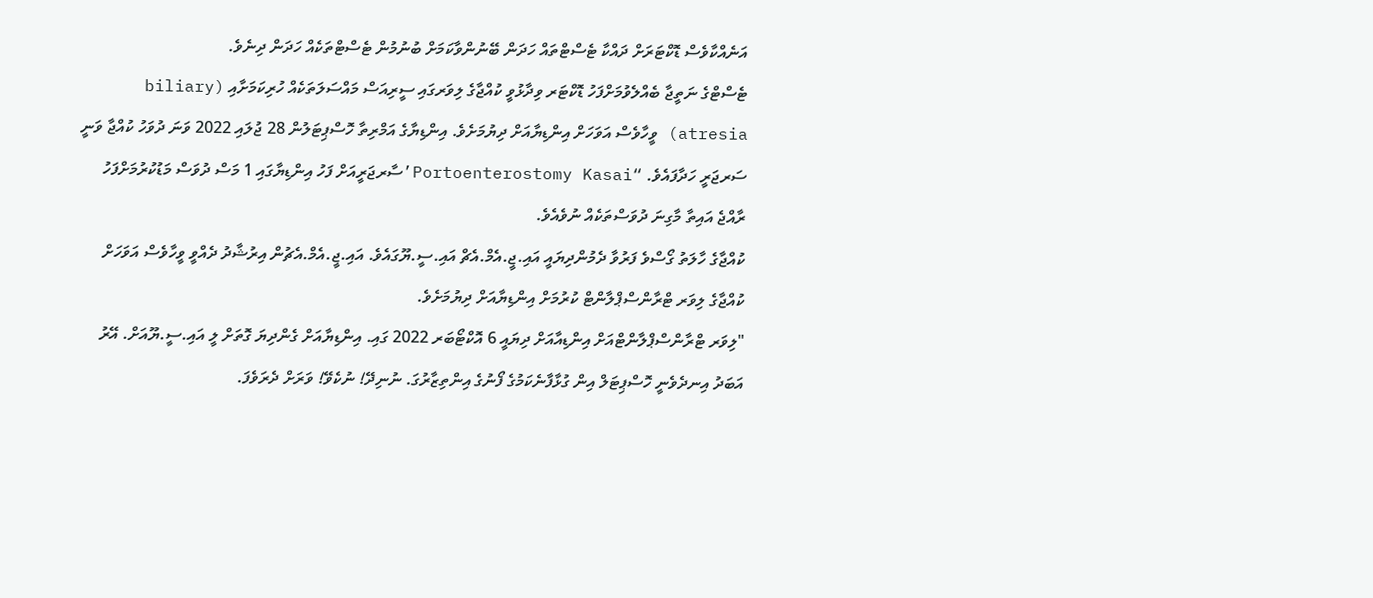އަނެއްކާވެސް ޑޮކްޓަރަށް ދައްކާ ޓެސްޓްތައް ހަދަން ބޭނުންވާކަމަށް ބުނުމުން ޓެސްޓްތަކެއް ހަދަން ދިނެވެ.
ޓެސްޓްގެ ނަތީޖާ ބެއްލެވުމަށްފަހު ޑޮކްޓަރ ވިދާޅުވީ ކުއްޖާގެ ލިވަރގައި ސީރިއަސް މައްސަލަތަކެއް ހުރިކަމަށާއި (biliary atresia) ވީހާވެސް އަވަހަށް އިންޑިޔާއަށް ދިޔުމަށެވެ. އިންޑިޔާގެ އަމްރިތާ ހޮސްޕިޓަލުން 28 ޖުލައި 2022 ވަނަ ދުވަހު ކުއްޖާ ވަނީ ސަރޖަރީ ހަދާފައެވެ. “Portoenterostomy Kasai’ސާރޖަރީއަށް ފަހު އިންޑިޔާގައި 1 މަސް ދުވަސް މަޑުކުރުމަށްފަހު ރާއްޖެ އައިތާ މާގިނަ ދުވަސްތަކެއް ނުވެއެވެ.
ކުއްޖާގެ ހާލަތު ގޯސްވެ ފަރުވާ ދެމުންދިޔައީ އައި.ޖީ.އެމް.އެޗް އައި.ސީ.ޔޫގައެވެ. އައި.ޖީ.އެމް.އެޗުން އިރުޝާދު ދެއްވީ ވީހާވެސް އަވަހަށް ކުއްޖާގެ ލިވަރ ޓްރާންސްޕްލާންޓް ކުރުމަށް އިންޑިޔާއަށް ދިޔުމަށެވެ.
"ލިވަރ ޓްރާންސްޕްލާންޓްއަށް އިންޑިއާއަށް ދިޔައީ 6 އޮކްޓޯބަރ 2022 ގައި. އިންޑިޔާއަށް ގެންދިޔަ ގޮތަށް ލީ އައި.ސީ.ޔޫއަށް. އޭރު އަބަދު އިނދެވެނީ ހޮސްޕިޓަލް އިން ގުޅާފާނެކަމުގެ ފޯނުގެ އިންތިޒާރުގަ. ނުނިދޭ! ނުކެވޭ! ވަރަށް ދެރަވެފަ.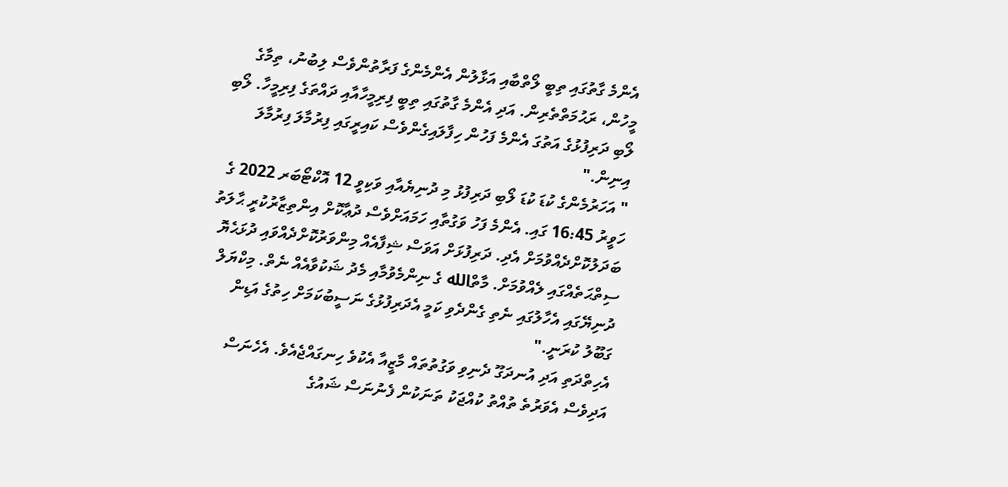އެންމެ ގާތުގައި ތިބީ ލޯތްބާއި އަޅާލުން އެންމެންގެ ފަރާތުންވެސް ލިބުނު، ތިމާގެ މީހުން، ރަޙުމަތްތެރިން. އަދި އެންމެ ގާތުގައި ތިބީ ފިރިމީހާއާއި ދައްތަގެ ފިރިމީހާ. ލޯބި ލޯބި ދަރިފުޅުގެ އަތުގަ އެންމެ ފަހުން ހިފާލައިގެންވެސް ކައިރީގައި ފިރުމާލަ ފިރުމާލަ އިނިން."
" އަހަރުމެންގެ ކުޑަ ކުޑަ ލޯބި ދަރިފުޅު މި ދުނިޔެއާއި ވަކިވީ 12 އޮކްޓޯބަރ 2022 ގެ ހަވީރު 16:45 ގައި. އެންމެ ފަހު ވަގުތާއި ހަމައަށްވެސް ދުޢާކޮށް އިންތިޒާރުކުރީ ޙާލަތު ބަދަލުކޮށްދެއްވުމަށް އެދި. ދަރިފުޅަށް އަވަސް ޝިފާއެއް މިންވަރުކޮށްދެއްވައި ދުޅަޙެޔޮ ސިތްޙަތެއްގައި ލެއްވުމަށް. މާތްالله ގެ ނިންމެވުމާއި މެދު ޝަކުވާއެއް ނެތް. މިކްޔަލް ދުނިޔޭގައި އެހާލުގައި ނެތި ގެންދެވި ކަމީ އެދަރިފުޅުގެ ނަސީބުކަމަށް ހިތުގެ އަޑިން ގަބޫލު ކުރަނީ."
އެހިތްދަތި އަދި އުނދަގޫ ދެނިވި ވަގުތުތައް މާޒީއާ އެކުވެ ހިނގައްޖެއެވެ. އެހެނަސް އަދިވެސް އެވަރުތެ ތުއްތު ކުއްޖަކު ތަނަކުން ފެނުނަސް ޝައުގެ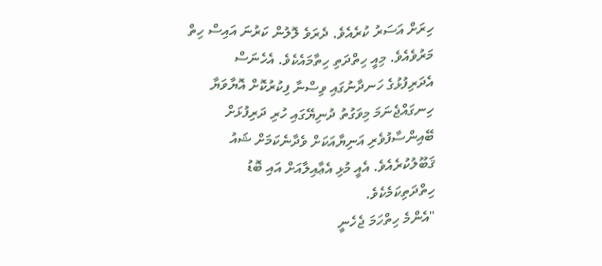ހިރަށް އަސަރު ކުރެއެވެ. ދެރަވެ ލޮލުން ކަރުނަ އައިސް ހިތް މަރުވެއެވެ. މިއީ ހިތްދަތި ހިތާމައެކެވެ. އެހެނަސް އެދަރިފުޅުގެ ހަނދާނުގައި ވިސްނާ ފިކުރުކޮށް އޮޔާވަޔާ ހިނގައްޖެނަމަ މިވަގުތު ދުނިޔޭގައި ހުރި ދަރިފުޅަށް ބޭއިންސާފުވެރި އަނިޔާއަކަށް ވެދާނެކަމަށް ޝައު ޤަބޫލުކުރެއެވެ. އެއީ މުޅި އެޢާއިލާއަށް އައި ބޮޑު ހިތްދަތިކަމެކެވެ.
"އެންމެ ހިތްހަމަ ޖެހެނީ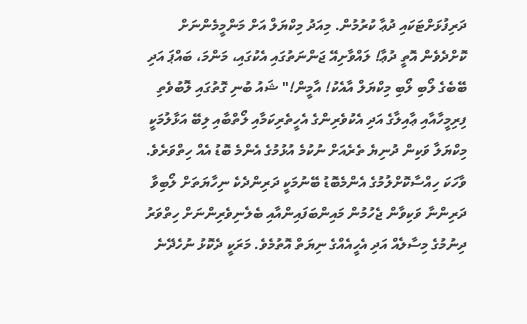ދަރިފުޅަށްޓަކައި ދުޢާ ކުރުމުން. މިއަދު މިކްޔަލް އަށް މަންމީމެންނަށް ކޮށްދެވެން އޮތީ ދުޢާ! ލައްވާށިއޭ ޖަންނަތުގައި އެކުގައި، މަންމަ، ބައްޕަ އަދި ބޭބެގެ ލޯބި ލޯބި މިކްޔަލް އާއެކު! އާމީން!" ޝައު ބުނި ގޮތުގައި ލޮބުވެތި ފިރިމީހާއާއި ޢާއިލާގެ އަދި އެކުވެރިންގެ އެހީތެރިކަމާއި ލޯތްބާއި ލިބޭ އަޅާލުމަކީ މިކްޔަލާ ވަކިން ދުނިޔެ ތެރެއަށް ނުކުމެ އުޅުމުގެ އެންމެ ބޮޑު އެއް ހިތްވަރެވެ.
ވާހަކަ ހިއްސާކޮށްލުމުގެ އެންމެބޮޑު ބޭނުމަކީ ދަރިންދެކެ ނިހާޔަތަށް ލޯބިވާ ދަރިންނާ ވަކިވާން ޖެހުމުން މައިންބަފައިންއާއި ބެލެނިވެރިންނަށް ހިތްވަރު ދިނުމުގެ މިސާލެއް އަދި އެހީއެއްގެ ނިޔަތް އޮތުމެވެ. މަރަކީ ދެކޮޅު ނުހެދޭނެ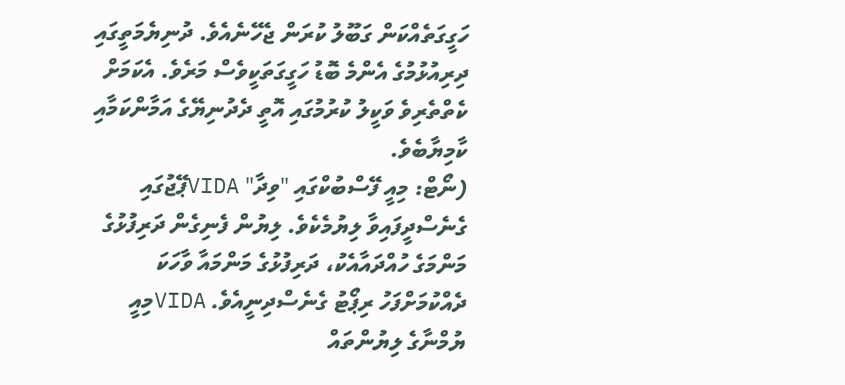ހަގީގަތެއްކަން ގަބޫލު ކުރަން ޖެހޭނެއެވެ. ދުނިޔެމަތީގައި ދިރިއުޅުމުގެ އެންމެ ބޮޑު ހަގީގަތަކީވެސް މަރެވެ. އެކަމަށް ކެތްތެރިވެ ވަކީލު ކުރުމުގައި އޮތީ ދެދުނިޔޭގެ އަމާންކަމާއި ކާމިޔާބެވެ.
(ނޯޓް: މިއީ ފޭސްބުކްގައި "ވިދާ" VIDAޕޭޖުގައި ގެނެސްދީފައިވާ ލިޔުމެކެވެ. ލިޔުން ފެނިގެން ދަރިފުޅުގެ މަންމަގެ ހުއްދައާއެކު، ދަރިފުޅުގެ މަންމައާ ވާހަކަ ދެއްކުމަށްފަހު ރިޕޯޓު ގެނެސްދިނީއެވެ. VIDAމިއީ ޔުމްނާގެ ލިޔުންތައް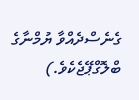ގެނެސްދެއްވާ ޔުމްނާގެ ބްލޮގްޕޭޖެކެވެ.)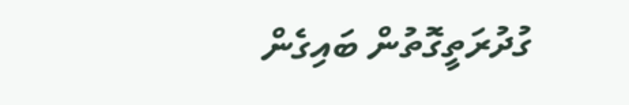ގުދުރަތީގޮތުން ބައިގެން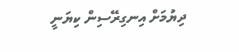ދިޔުމަށް އިނގިރޭސިން ކިޔަނީ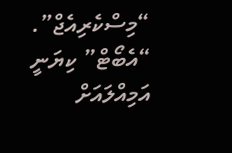“މިސްކެރިއެޖް”. “އެބޯޓް” ކިޔަނީ އަމިއްލައަށް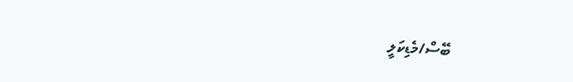ބޭސް/މެޑިކަލީ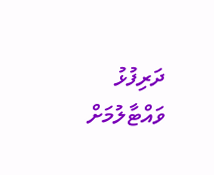ދަރިފުޅު ވައްޓާލުމަށް